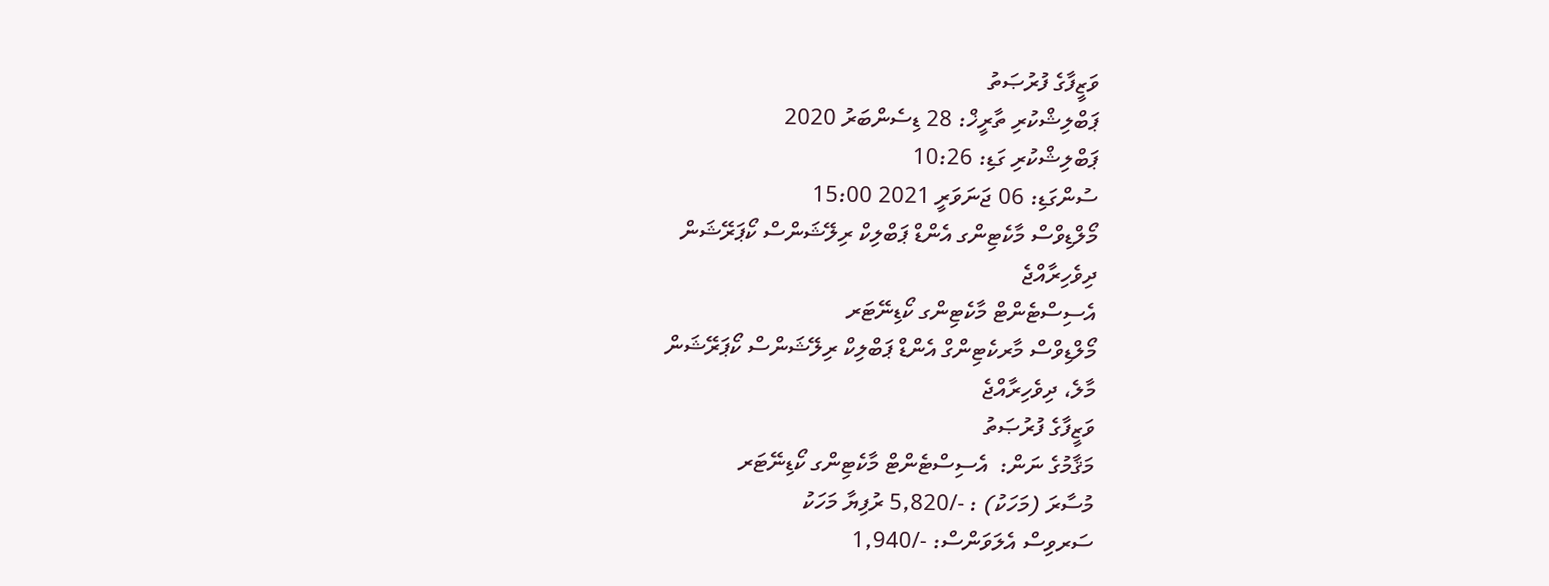ވަޒީފާގެ ފުރުޞަތު
ޕަބްލިޝްކުރި ތާރީޚް: 28 ޑިސެންބަރު 2020
ޕަބްލިޝްކުރި ގަޑި: 10:26
ސުންގަޑި: 06 ޖަނަވަރީ 2021 15:00
މޯލްޑިވްސް މާކެޓިންގ އެންޑް ޕަބްލިކް ރިލޭޝަންސް ކޯޕަރޭޝަން
ދިވެހިރާއްޖެ
އެސިސްޓެންޓް މާކެޓިންގ ކޯޑިނޭޓަރ
މޯލްޑިވްސް މާރކެޓިންގް އެންޑް ޕަބްލިކް ރިލޭޝަންސް ކޯޕަރޭޝަން
މާލެ، ދިވެހިރާއްޖެ
ވަޒީފާގެ ފުރުޞަތު
މަޤާމުގެ ނަން:  އެސިސްޓެންޓް މާކެޓިންގ ކޯޑިނޭޓަރ
މުސާރަ (މަހަކު) : -/5,820 ރުފިޔާ މަހަކު
ސަރވިސް އެލަވަންސް: -/1,940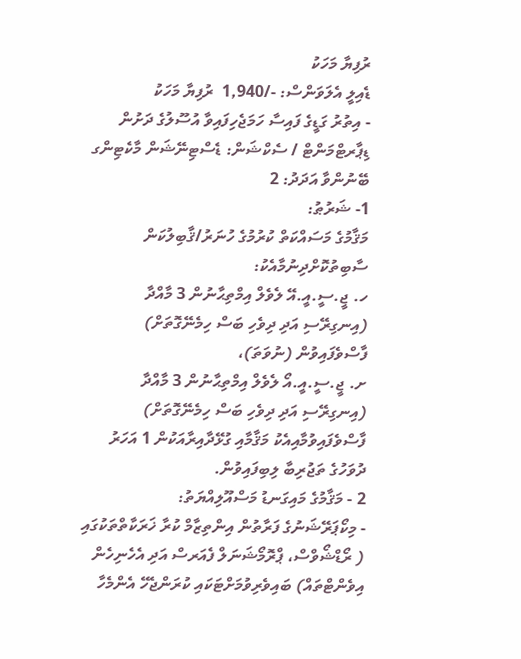ރުފިޔާ މަހަކު
ޑެއިލީ އެލަވަންސް: -/1,940  ރުފިޔާ މަހަކު
- އިތުރު ގަޑީގެ ފައިސާ ހަމަޖެހިފައިވާ އުސޫލުގެ ދަށުން
ޑިޕާރޓްމަންޓް / ސެކްޝަން: ޑެސްޓިނޭޝަން މާކެޓިންގ
ބޭނުންވާ އަދަދު: 2
1- ޝަރުޠު:
މަޤާމުގެ މަސައްކަތް ކުރުމުގެ ހުނަރު/ޤާބިލުކަން ސާބިތުކޮށްދިނުމާއެކު:
ހ. ޖީ.ސީ.އީ.އޭ ލެވެލް އިމްތިޙާނުން 3 މާއްދާ  (އިނގިރޭސި އަދި ދިވެހި ބަސް ހިމެނޭގޮތަށް) ފާސްވެފައިވުން (ނުވަތަ)،
ށ. ޖީ.ސީ.އީ.އޯ ލެވެލް އިމްތިޙާނުން 3 މާއްދާ  (އިނގިރޭސި އަދި ދިވެހި ބަސް ހިމެނޭގޮތަށް) ފާސްވެފައިވުމާއިއެކު މަޤާމާއި ގުޅޭދާއިރާއަކުން 1 އަހަރު ދުވަހުގެ ތަޖުރިބާ ލިބިފައިވުން.
2 - މަޤާމުގެ މައިގަނޑު މަސްއޫލިއްޔަތު:
- މިކޯޕަރޭޝަނުގެ ފަރާތުން އިންތިޒާމް ކުރާ ޚަރަކާތްތަކުގައި ( ރޯޑްޝޯވްސް، ޕްރޮމޯޝަނަލް ފެއަރސް އަދި އެހެނިހެން އިވެންޓްތައް) ބައިވެރިވުމަށްޓަކައި ކުރަންޖެހޭ އެންމެހާ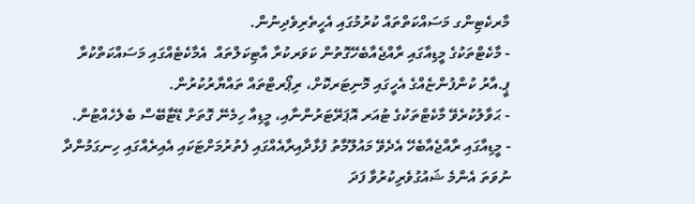މާރކެޓިންގ މަސައްކަތްތައް ކުރުމުގައި އެހީތެރިވެދިނުން.
- މާކެޓްތަކުގެ މީޑިއާގައި ރާއްޖެއާބެހޭގޮތުން ކަވަރކުރާ އާޓިކަލްތައް  އެމާކެޓެއްގައި މަސައްކަތްކުރާ ޕީ.އާރު ކުންފުންޏެއްގެ އެހީގައި މޮނިޓަރކޮށް، ރިޕޯރޓްތައް ތައްޔާރުކުރުން.
- ޙަވާލުކުރެވޭ މާކެޓްތަކުގެ ޓުއަރ އޮޕަރޭޓަރުންނާއި، މީޑިއާ ހިމެނޭ ގޮތަށް ޑޭޓާބޭސް ބެލެހެއްޓުން.
- މީޑިއާގައި ރާއްޖެއާބެހޭ އެދެވޭ މައުލޫމާތު ފުޅާދާއިރާއެއްގައި ފެތުރުމަށްޓަކައި އެއިރެއްގައި ހިނގަމުންދާ ނުވަތަ އެންމެ ޝައުގުވެރިކުރުވާ ފަދަ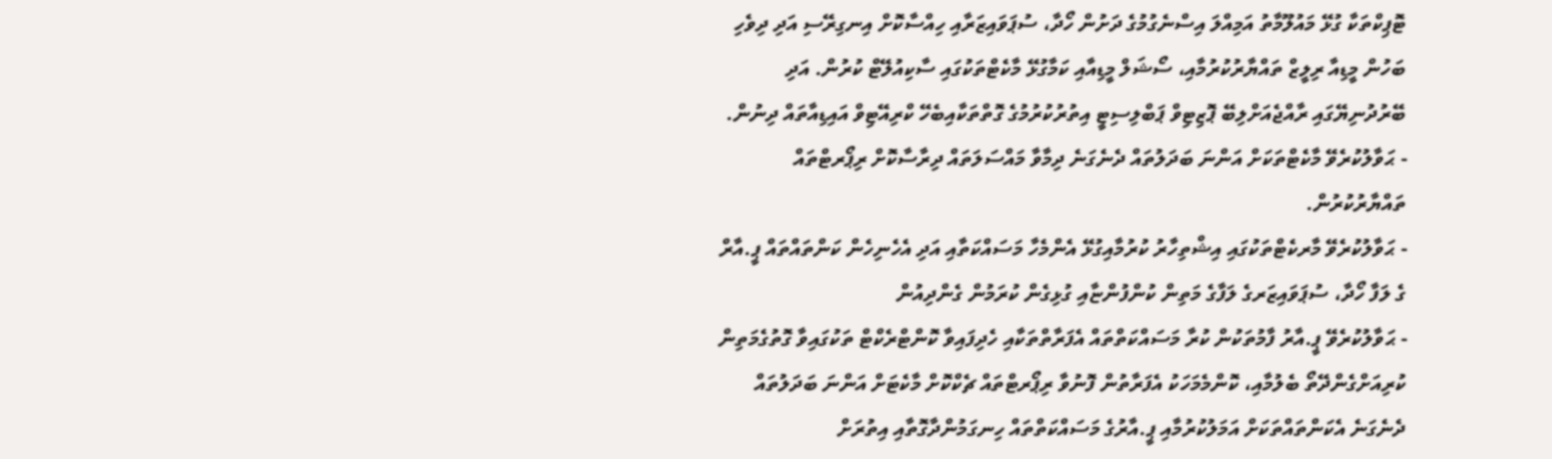ޓޮޕިކްތަކާ ގުޅޭ މައުލޫމާތު އަމިއްލަ އިސްނެގުމުގެ ދަށުން ހޯދާ، ސުޕަވައިޒަރާއި ހިއްސާކޮށް އިނގިރޭސި އަދި ދިވެހި ބަހުން މީޑިއާ ރިލީޒް ތައްޔާރުކުރުމާއި، ސޯޝަލް މީޑިއާއި ކަމާގުޅޭ މާކެޓްތަކުގައި ސާކިއުލޭޓް ކުރުން. އަދި ބޭރުދުނިޔޭގައި ރާއްޖެއަށްލިބޭ ޕޮޒިޓިވް ޕަބްލިސިޓީ އިތުރުކުރުމުގެ ގޮތްތަކާއިބެހޭ ކްރިއޭޓިވް އައިޑިއާތައް ދިނުން.
- ޙަވާލުކުރެވޭ މާކެޓްތަކަށް އަންނަ ބަދަލުތައް ދެނެގަނެ ދިމާވާ މައްސަލަތައް ދިރާސާކޮށް ރިޕޯރޓްތައް ތައްޔާރުކުރުން.
- ޙަވާލުކުރެވޭ މާރކެޓްތަކުގައި އިޝްތިހާރު ކުރުމާއިގުޅޭ އެންމެހާ މަސައްކަތާއި އަދި އެހެނިހެން ކަންތައްތައް ޕީ.އާރް ގެ ލަފާ ހޯދާ، ސުޕަވައިޒަރގެ ލަފާގެ މަތިން ކުންފުންޏާއި ގުޅިގެން ކުރަމުން ގެންދިއުން
- ޙަވާލުކުރެވޭ ޕީ.އާރު ފާމުތަކުން ކުރާ މަސައްކަތްތައް އެފަރާތްތަކާއި ހެދިފައިވާ ކޮންޓްރެކްޓް ތަކުގައިވާ ގޮތުގެމަތިން ކުރިއަށްގެންދޭތޯ ބެލުމާއި، ކޮންމެމަހަކު އެފަރާތުން ފޮނުވާ ރިޕޯރޓްތައް ޗެކްކޮށް މާކެޓަށް އަންނަ ބަދަލުތައް ދެނެގަނެ އެކަންތައްތަކަށް އަމަލުކުރުމާއި ޕީ.އާރުގެ މަސައްކަތްތައް ހިނގަމުންދާގޮތާއި އިތުރަށް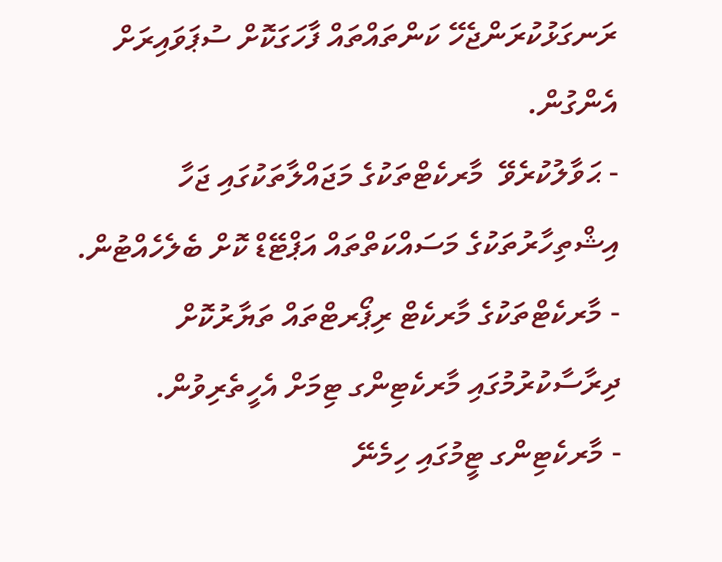ރަނގަޅުކުރަންޖެހޭ ކަންތައްތައް ފާހަގަކޮށް ސުޕަވައިރަށް އެންގުން.
- ޙަވާލުކުރެވޭ  މާރކެޓްތަކުގެ މަޖައްލާތަކުގައި ޖަހާ އިޝްތިހާރުތަކުގެ މަސައްކަތްތައް އަޕްޓޭޑް ކޮށް ބެލެހެއްޓުން.
- މާރކެޓްތަކުގެ މާރކެޓް ރިޕޯރޓްތައް ތަޔާރުކޮށް ދިރާސާކުރުމުގައި މާރކެޓިންގ ޓިމަށް އެހީތެރިވުން.
- މާރކެޓިންގ ޓީމުގައި ހިމެނޭ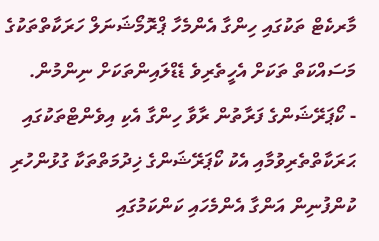މާރކެޓް ތަކުގައި ހިންގާ އެންމެހާ ޕްރޮމޯޝަނަލް ހަރަކާތްތަކުގެ މަސައްކަތް ތަކަށް އެހީތެރިވެ ޑެޑްލައިންތަކަށް ނިންމުން.
- ކޯޕަރޭޝަންގެ ފަރާތުން ރާވާ ހިންގާ އެކި އިވެންޓްތަކުގައި ޙަރަކާތްތެރިވުމާއި އެކު ކޯޕަރޭޝަންގެ ޚިދުމަތްތަކާ ގުޅުންހުރި ކުންފުނިން އަންގާ އެންމެހައި ކަންކަމުގައި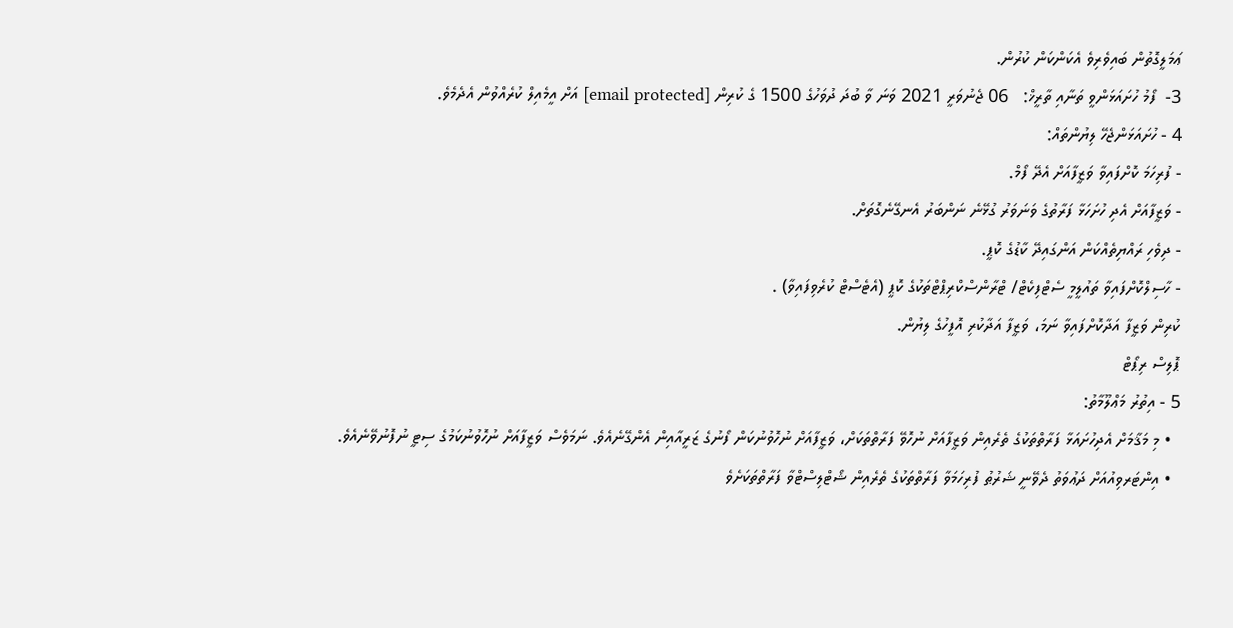ޢަމަލީގޮތުން ބައިވެރިވެ އެކަންކަން ކުރުން.
3-  ފޯމު ހުށައަޅަންވީ ތަނާއި ތާރީޚް:   06 ޖެނުވަރީ 2021 ވަނަ ވާ ބުދަ ދުވަހުގެ 1500 ގެ ކުރިން [email protected] އަށް އީމެއިލް ކުރެއްވުން އެދެމެވެ.
4 - ހުށައަޅަންޖެހޭ ލިޔުންތައް:
- ފުރިހަމަ ކޮށްފައިވާ ވަޒީފާއަށް އެދޭ ފޯމް.
- ވަޒީފާއަށް އެދި ހުށަހަޅާ ފަރާތުގެ ވަނަވަރު ގުޅޭނެ ނަންބަރު އެނގޭނެގޮތަށް.
- ދިވެހި ރައްޔިތެއްކަން އަންގައިދޭ ކާޑުގެ ކޮޕީ.
- ހާސިލްކޮށްފައިވާ ތައުލީމީ ސެޓްފިކެޓް/ ޓްރާންސްކްރިޕްޓްތަކުގެ ކޮޕީ (އެޓެސްޓް ކުރެވިފައިވާ) .
ކުރިން ވަޒީފާ އަދާކޮށްފައިވާ ނަމަ، ވަޒީފާ އަދާކުރި އޮފީހުގެ ލިޔުން.
ޕޮލިސް ރިޕޯޓް
5 - އިތުރު މަޢްލޫމާތު:
  • މި މަޤާމަށް އެދިހުށައަޅާ ފަރާތްތަކުގެ ތެރެއިން ވަޒީފާއަށް ނުހޮވޭ ފަރާތްތަކަށް، ވަޒީފާއަށް ނުހޮވުނުކަން ފޯނުގެ ޒަރީއާއިން އެންގޭނެއެވެ. ނަމަވެސް ވަޒީފާއަށް ނުހޮވުނުކަމުގެ ސިޓީ ނުފޮނުވޭނެއެވެ.
  • އިންޓަރވިއުއަށް ދަޢުވަތު ދެވޭނީ ޝަރުޠު ފުރިހަމަވާ ފަރާތްތަކުގެ ތެރެއިން ޝޯޓްލިސްޓްވާ ފަރާތްތަކަށެވެ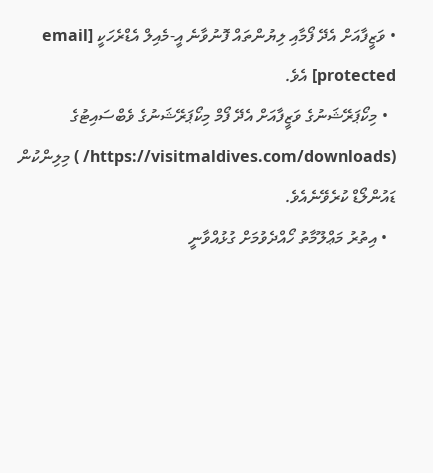• ވަޒީފާއަށް އެދޭ ފޯމާއި ލިޔުންތައް ފޮނުވާނެ އީ-މެއިލް އެޑްރެހަކީ [email protected] އެވެ.
  • މިކޯޕަރޭޝަނުގެ ވަޒީފާއަށް އެދޭ ފޯމް މިކޯޕަރޭޝަނުގެ ވެބްސައިޓުގެ (https://visitmaldives.com/downloads/ ) މިލިންކުން ޑައުންލޯޑް ކުރެވޭނެއެވެ.
  • އިތުރު މަޢްލޫމާތު ހޯއްދެވުމަށް ގުޅުއްވާނީ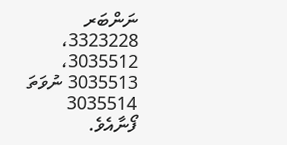ނަންބަރ 3323228، 3035512، 3035513 ނުވަތަ 3035514 ފޯނާއެވެ.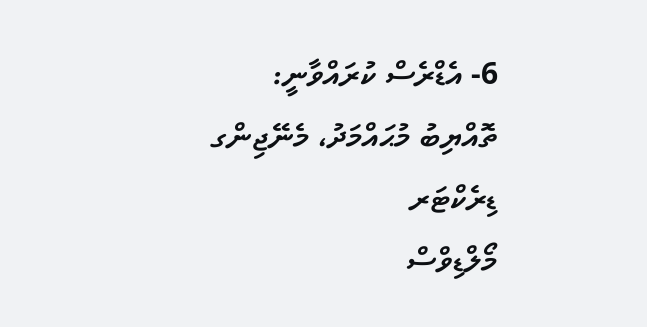6- އެޑްރެސް ކުރައްވާނީ:
ތޮއްޔިބު މުޙައްމަދު، މެނޭޖިންގ ޑިރެކްޓަރ
މޯލްޑިވްސް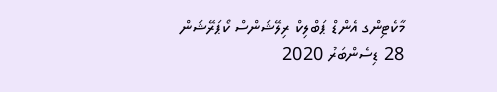މާކެޓިންގ އެންޑް ޕަބްލިކް ރިލޭޝަންސް ކޯޕަރޭޝަން
28 ޑިސެންބަރު 2020